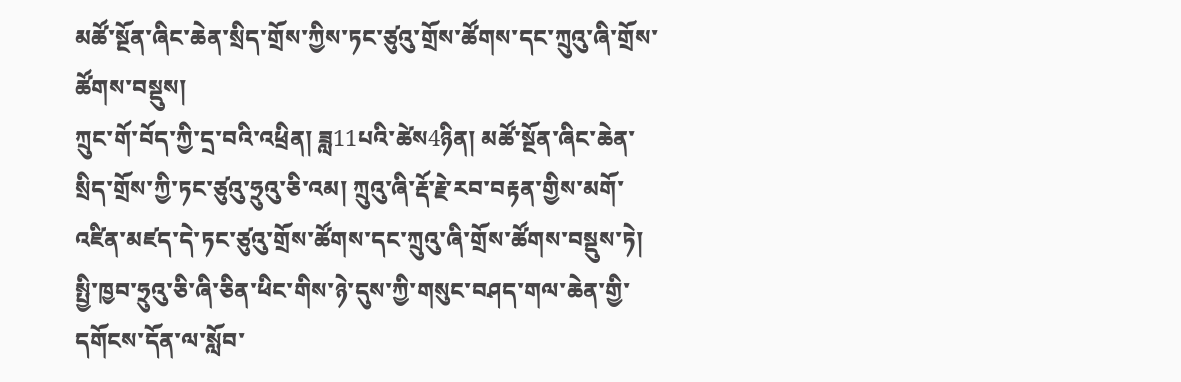མཚོ་སྔོན་ཞིང་ཆེན་སྲིད་གྲོས་ཀྱིས་ཏང་ཙུའུ་གྲོས་ཚོགས་དང་ཀྲུའུ་ཞི་གྲོས་ཚོགས་བསྡུས།
ཀྲུང་གོ་བོད་ཀྱི་དྲ་བའི་འཕྲིན། ཟླ11པའི་ཚེས4ཉིན། མཚོ་སྔོན་ཞིང་ཆེན་སྲིད་གྲོས་ཀྱི་ཏང་ཙུའུ་ཧྲུའུ་ཅི་འམ། ཀྲུའུ་ཞི་རྡོ་རྗེ་རབ་བརྟན་གྱིས་མགོ་འཛིན་མཛད་དེ་ཏང་ཙུའུ་གྲོས་ཚོགས་དང་ཀྲུའུ་ཞི་གྲོས་ཚོགས་བསྡུས་ཏེ། སྤྱི་ཁྱབ་ཧྲུའུ་ཅི་ཞི་ཅིན་ཕིང་གིས་ཉེ་དུས་ཀྱི་གསུང་བཤད་གལ་ཆེན་གྱི་དགོངས་དོན་ལ་སློབ་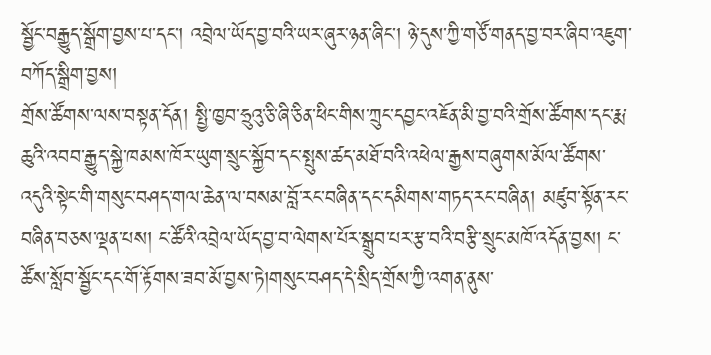སྦྱོང་བརྒྱུད་སྒྲོག་བྱས་པ་དང་། འབྲེལ་ཡོད་བྱ་བའི་ཡར་ཞུར་ཉན་ཞིང་། ཉེ་དུས་ཀྱི་གཙོ་གནད་བྱ་བར་ཞིབ་འཇུག་བཀོད་སྒྲིག་བྱས།
གྲོས་ཚོགས་ལས་བསྟན་དོན། སྤྱི་ཁྱབ་ཧྲུའུ་ཅི་ཞི་ཅིན་ཕིང་གིས་ཀྲུང་དབྱང་འཇོན་མི་བྱ་བའི་གྲོས་ཚོགས་དང་རྨ་ཆུའི་འབབ་རྒྱུད་སྐྱེ་ཁམས་ཁོར་ཡུག་སྲུང་སྐྱོབ་དང་སྤུས་ཚད་མཐོ་བའི་འཕེལ་རྒྱས་བཞུགས་མོལ་ཚོགས་འདུའི་སྟེང་གི་གསུང་བཤད་གལ་ཆེན་ལ་བསམ་བློ་རང་བཞིན་དང་དམིགས་གཏད་རང་བཞིན། མཛུབ་སྟོན་རང་བཞིན་བཅས་ལྡན་པས། ང་ཚོའི་འབྲེལ་ཡོད་བྱ་བ་ལེགས་པོར་སྒྲུབ་པར་རྩ་བའི་བརྩི་སྲུང་མཁོ་འདོན་བྱས། ང་ཚོས་སློབ་སྦྱོང་དང་གོ་རྟོགས་ཟབ་མོ་བྱས་ཏེ།གསུང་བཤད་དེ་སྲིད་གྲོས་ཀྱི་འགན་ནུས་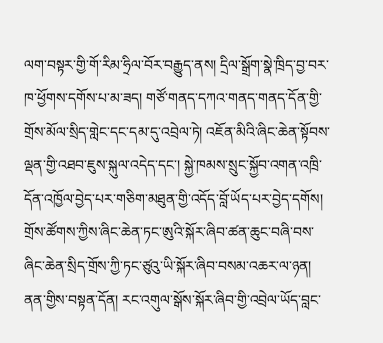ལག་བསྟར་གྱི་གོ་རིམ་ཧྲིལ་བོར་བརྒྱུད་ནས། དྲིལ་སྒྲོག་སྣེ་ཁྲིད་བྱ་བར་ཁ་ཕྱོགས་དགོས་པ་མ་ཟད། གཙོ་གནད་དཀའ་གནད་གནད་དོན་གྱི་གྲོས་མོལ་སྲིད་གླེང་དང་དམ་དུ་འབྲེལ་ཏེ། འཇོན་མིའི་ཞིང་ཆེན་སྟོབས་ལྡན་གྱི་འཐབ་ཇུས་སྐུལ་འདེད་དང་། སྐྱེ་ཁམས་སྲུང་སྐྱོབ་འགན་འཁྲི་དོན་འཁྱོལ་བྱེད་པར་གཅིག་མཐུན་གྱི་འདོད་བློ་ཡོད་པར་བྱེད་དགོས།
གྲོས་ཚོགས་ཀྱིས་ཞིང་ཆེན་ཏང་ཨུའི་སྐོར་ཞིབ་ཚན་ཆུང་བཞི་བས་ཞིང་ཆེན་སྲིད་གྲོས་ཀྱི་ཏང་ཙུའུ་ཡི་སྐོར་ཞིབ་བསམ་འཆར་ལ་ཉན། ནན་གྱིས་བསྟན་དོན། རང་འགུལ་སྒོས་སྐོར་ཞིབ་གྱི་འབྲེལ་ཡོད་བླང་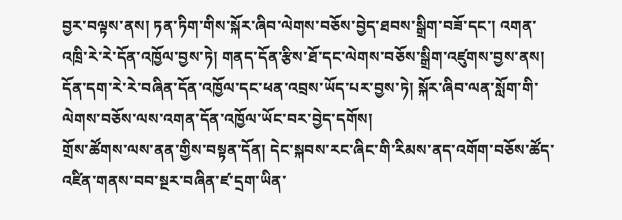བྱར་བལྟས་ནས། ཏན་ཏིག་གིས་སྐོར་ཞིབ་ལེགས་བཅོས་བྱེད་ཐབས་སྒྲིག་བཟོ་དང་། འགན་འཁྲི་རེ་རེ་དོན་འཁྱོལ་བྱས་ཏེ། གནད་དོན་རྩིས་ཐོ་དང་ལེགས་བཅོས་སྒྲིག་འཛུགས་བྱས་ནས། དོན་དག་རེ་རེ་བཞིན་དོན་འཁྱོལ་དང་ཕན་འབྲས་ཡོད་པར་བྱས་ཏེ། སྐོར་ཞིབ་ལན་སློག་གི་ལེགས་བཅོས་ལས་འགན་དོན་འཁྱོལ་ཡོང་བར་བྱེད་དགོས།
གྲོས་ཚོགས་ལས་ནན་གྱིས་བསྟན་དོན། དེང་སྐབས་རང་ཞིང་གི་རིམས་ནད་འགོག་བཅོས་ཚོད་འཛིན་གནས་བབ་སྔར་བཞིན་ཛ་དྲག་ཡིན་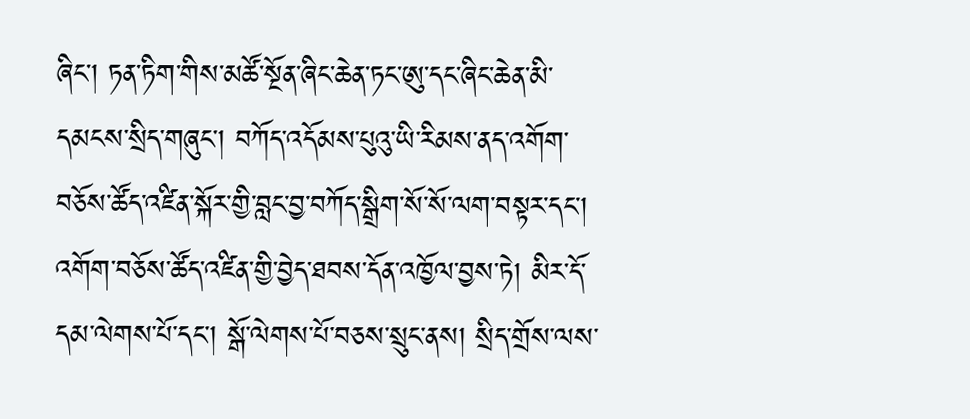ཞིང་། ཏན་ཏིག་གིས་མཚོ་སྔོན་ཞིང་ཆེན་ཏང་ཨུ་དང་ཞིང་ཆེན་མི་དམངས་སྲིད་གཞུང་། བཀོད་འདོམས་པུའུ་ཡི་རིམས་ནད་འགོག་བཅོས་ཚོད་འཛིན་སྐོར་གྱི་བླང་བྱ་བཀོད་སྒྲིག་སོ་སོ་ལག་བསྟར་དང་། འགོག་བཅོས་ཚོད་འཛིན་གྱི་བྱེད་ཐབས་དོན་འཁྱོལ་བྱས་ཏེ། མིར་དོ་དམ་ལེགས་པོ་དང་། སྒོ་ལེགས་པོ་བཅས་སྲུང་ནས། སྲིད་གྲོས་ལས་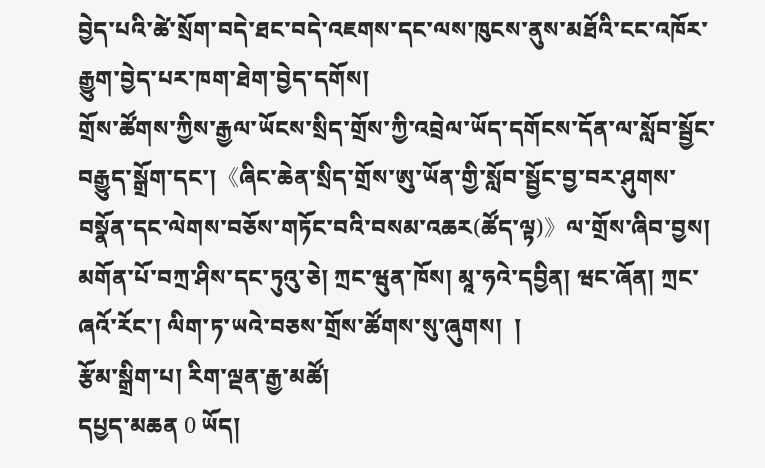བྱེད་པའི་ཚེ་སྲོག་བདེ་ཐང་བདེ་འཇགས་དང་ལས་ཁུངས་ནུས་མཐོའི་ངང་འཁོར་རྒྱུག་བྱེད་པར་ཁག་ཐེག་བྱེད་དགོས།
གྲོས་ཚོགས་ཀྱིས་རྒྱལ་ཡོངས་སྲིད་གྲོས་ཀྱི་འབྲེལ་ཡོད་དགོངས་དོན་ལ་སློབ་སྦྱོང་བརྒྱུད་སྒྲོག་དང་།《ཞིང་ཆེན་སྲིད་གྲོས་ཨུ་ཡོན་གྱི་སློབ་སྦྱོང་བྱ་བར་ཤུགས་བསྣོན་དང་ལེགས་བཅོས་གཏོང་བའི་བསམ་འཆར(ཚོད་ལྟ)》ལ་གྲོས་ཞིབ་བྱས།
མགོན་པོ་བཀྲ་ཤིས་དང་ཏུའུ་ཅེ། ཀྲང་ཝུན་ཁོས། མཱ་ཧའེ་དབྱིན། ཝང་ཞོན། ཀྲང་ཞའོ་རོང་། ལིག་ཏ་ཡའེ་བཅས་གྲོས་ཚོགས་སུ་ཞུགས།  །
རྩོམ་སྒྲིག་པ། རིག་ལྡན་རྒྱ་མཚོ།
དཔྱད་མཆན 0 ཡོད།